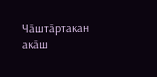Чӑштӑртакан акӑш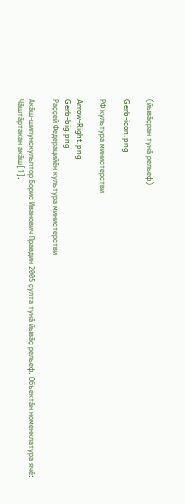(йывӑҫран тунӑ рельеф)

Gerb-icon.png

РФ культура министерстви

Arrow-Right.png
Gerb-big.png
Раҫҫей Федерацийӗн культура министерстви

Акӑш-шипунскульптор Борис Иванович Правдин 2005 ҫулта тунӑ йывӑҫ рельеф. Объектӑн номенклатура ячӗ: Чӑштӑртакан акӑш[1].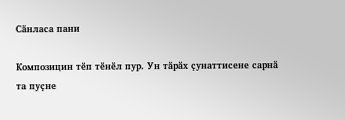Сӑнласа пани

Композицин тӗп тӗнӗл пур. Ун тӑрӑх ҫунаттисене сарнӑ та пуҫне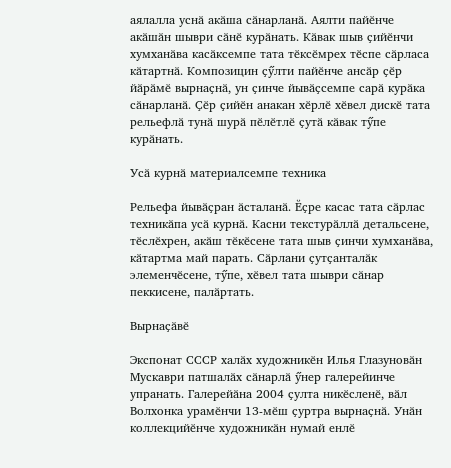аялалла уснӑ акӑша сӑнарланӑ. Аялти пайӗнче акӑшӑн шыври сӑнӗ курӑнать. Кӑвак шыв ҫийӗнчи хумханӑва касӑксемпе тата тӗксӗмрех тӗспе сӑрласа кӑтартнӑ. Композицин ҫӳлти пайӗнче ансӑр ҫӗр йӑрӑмӗ вырнаҫнӑ, ун ҫинче йывӑҫсемпе сарӑ курӑка сӑнарланӑ. Ҫӗр ҫийӗн анакан хӗрлӗ хӗвел дискӗ тата рельефлӑ тунӑ шурӑ пӗлӗтлӗ ҫутӑ кӑвак тӳпе курӑнать.

Усӑ курнӑ материалсемпе техника

Рельефа йывӑҫран ӑсталанӑ. Ӗҫре касас тата сӑрлас техникӑпа усӑ курнӑ. Касни текстурӑллӑ детальсене, тӗслӗхрен, акӑш тӗкӗсене тата шыв ҫинчи хумханӑва, кӑтартма май парать. Сӑрлани ҫутҫанталӑк элеменчӗсене, тӳпе, хӗвел тата шыври сӑнар пеккисене, палӑртать.

Вырнаҫӑвӗ

Экспонат СССР халӑх художникӗн Илья Глазуновӑн Мускаври патшалӑх сӑнарлӑ ӳнер галерейинче упранать. Галерейӑна 2004 ҫулта никӗсленӗ, вӑл Волхонка урамӗнчи 13-мӗш ҫуртра вырнаҫнӑ. Унӑн коллекцийӗнче художникӑн нумай енлӗ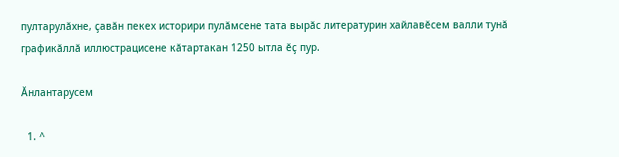пултарулӑхне, ҫавӑн пекех историри пулӑмсене тата вырӑс литературин хайлавӗсем валли тунӑ графикӑллӑ иллюстрацисене кӑтартакан 1250 ытла ӗҫ пур.

Ӑнлантарусем

  1. ^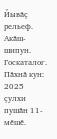Йывӑҫ рельеф. Акӑш-шипун. Госкаталог. Пӑхнӑ кун: 2025 ҫулхи пушӑн 11-мӗшӗ.